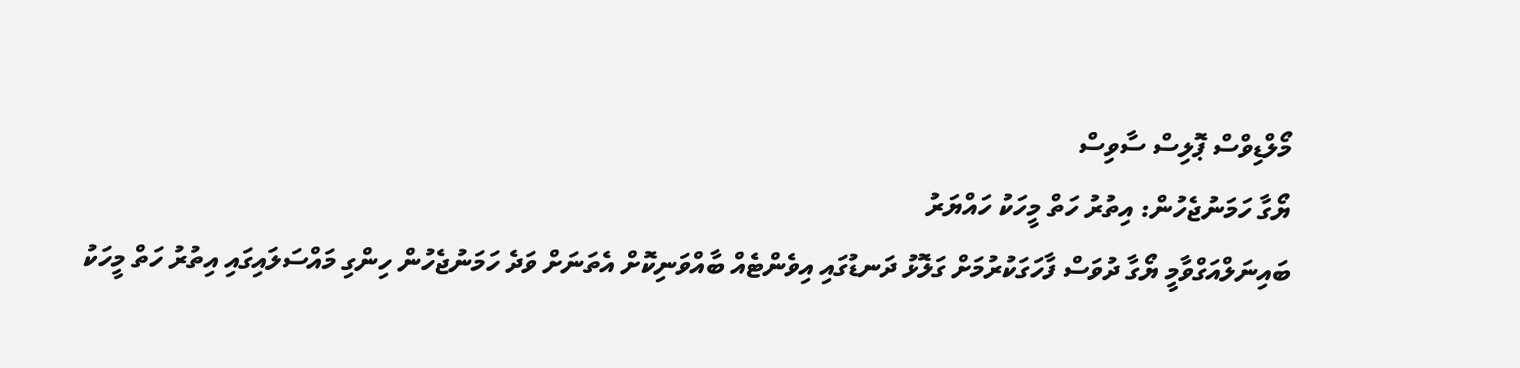މޯލްޑިވްސް ޕޮލިސް ސާވިސް
ޔޯގާ ހަމަނުޖެހުން: އިތުރު ހަތް މީހަކު ހައްޔަރު
ބައިނަލްއަގްވާމީ ޔޯގާ ދުވަސް ފާހަގަކުރުމަށް ގަލޮޅު ދަނޑުގައި އިވެންޓެއް ބާއްވަނިކޮށް އެތަނަށް ވަދެ ހަމަނުޖެހުން ހިންގި މައްސަލައިގައި އިތުރު ހަތް މީހަކު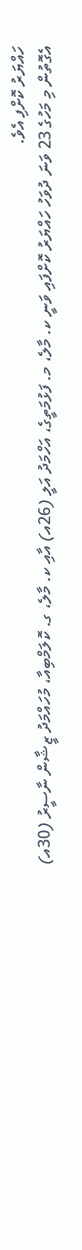ހައްޔަރު ކޮށްފި އެވެ.
އެގޮތުން މި މަހުގެ 23 ވަނަ ދުވަހު ހައްޔަރު ކޮށްފައި ވަނީ ކ. މާލެ، މ. ފަޅުމަތީގެ، އަހްމަދު އަލީ (26އ) އާއި ކ. މާލެ، ގ. ކޮލަމްބިއާ، މުހައްމަދު ޒީޝާން ނާސީރު (30އ)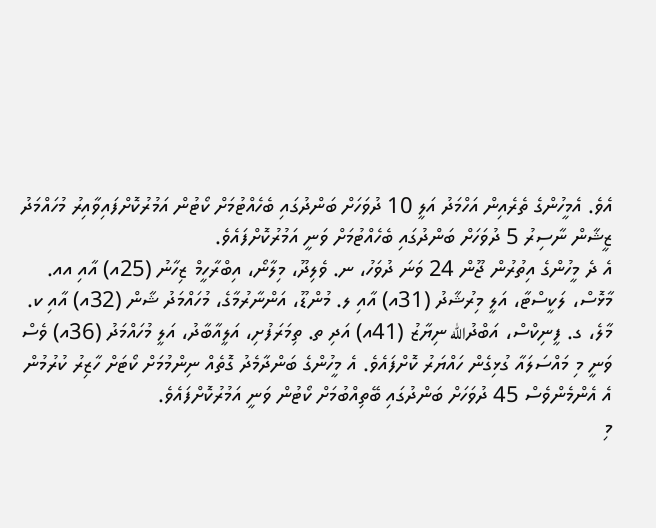އެވެ. އެމީހުންގެ ތެރެއިން އަހްމަދު އަލީ 10 ދުވަހަށް ބަންދުގައި ބެހެއްޓުމަށް ކޯޓުން އަމުރުކޮށްފައިވާއިރު މުހައްމަދު ޒީޝާން ނާސިރު 5 ދުވަހަށް ބަންދުގައި ބެހެއްޓުމަށް ވަނީ އަމުރުކޮށްފައެވެ.
އެ ދެ މީހުންގެ އިތުރުން ޖޫން 24 ވަނަ ދުވަހު، ނ. ވެލިދޫ، މިލާނޯ، އިބްރާހީމް ޒިހާނު (25އ) އާއި އއ. މާޅޮސް، ލަކީސްޓާ، އަލީ މިރުޝާދު (31އ) އާއި ލ. މުންޑޫ، އަންނާރުމާގެ، މުހައްމަދު ޝާން (32އ) އާއި ކ. މާލެ، ގ. ފީނިކްސް، އަބްދުالله ނިޔާޒު (41އ) އަދި ތ. ތިމަރަފުށި، އަލީއާބާދު، އަލީ މުހައްމަދު (36އ) ވެސް ވަނީ މި މައްސަލައާ ގުޅިގެން ހައްޔަރު ކޮށްފައެވެ. އެ މީހުންގެ ބަންދާމެދު ގޮތެއް ނިންމުމަށް ކޯޓަށް ހާޒިރު ކުރުމުން އެ އެންމެންވެސް 45 ދުވަހަށް ބަންދުގައި ބޭތިއްބުމަށް ކޯޓުން ވަނީ އަމުރުކޮށްފައެވެ.
މި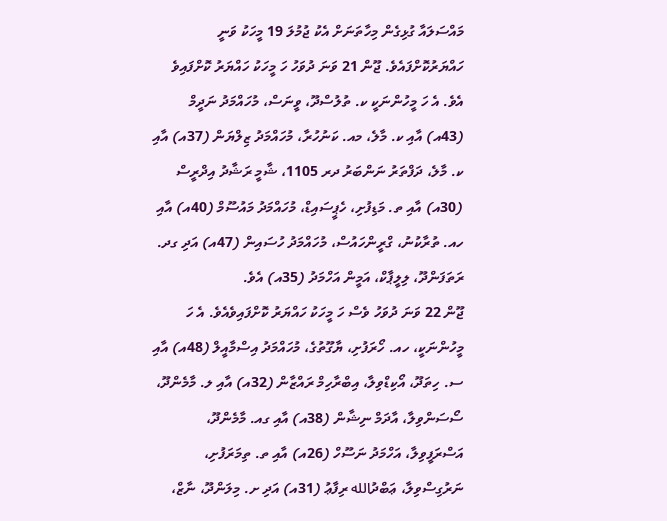މައްސަލައާ ގުޅިގެން މިހާތަނަށް އެކު ޖުމުލަ 19 މީހަކު ވަނީ ހައްޔަރުކޮށްފައެވެ. ޖޫން 21 ވަނަ ދުވަހު ހަ މީހަކު ހައްޔަރު ކޮށްފައިވެ އެވެ. އެ ހަ މީހުންނަކީ ކ. ތުލުސްދޫ، ވީނަސް، މުހައްމަދު ނަދީމް (43އ) އާއި ކ. މާލެ، މއ. ކަނުހުރާ، މުހައްމަދު ޒިލްޔަން (37އ) އާއި ކ. މާލެ، ދަފްތަރު ނަންބަރު ދރ 1105، ޝާމީ ރަޝާދު އިދްރީސް (30އ) އާއި ތ. މަޑިފުށި، ހެޕީސައިޑް، މުހައްމަދު މައުސޫމް (40އ) އާއި ހއ. ތުރާކުނު، ގްރީންހައުސް، މުހައްމަދު ހުސައިން (47އ) އަދި ގދ. ރަތަފަންދޫ، ލިލީޕާކް، އަމީން އަހްމަދު (35އ) އެވެ.
ޖޫން 22 ވަނަ ދުވަހު ވެސް ހަ މީހަކު ހައްޔަރު ކޮށްފައިވެއެވެ. އެ ހަ މީހުންނަކީ، ހއ. ހޯރަފުށި، ޔާގޫތުގެ، މުހައްމަދު އިސްމާއީލް (48އ) އާއި ސ. ހިތަދޫ، އޯކިޑްވިލާ، އިބްރާހިމް ރައްޒާން (32އ) އާއި ލ. މާމެންދޫ، ސޯސަންވިލާ، އާދަމް ނިޝާން (38އ) އާއި ގއ. މާމެންދޫ، އަސްރަފީވިލާ، އަހްމަދު ނަސޫހް (26އ) އާއި ތ. ތިމަރަފުށި، ނަރުގިސްވިލާ، ޢަބްދުالله ރިފާޢު (31އ) އަދި ށ. މިލަންދޫ، ނާޒް،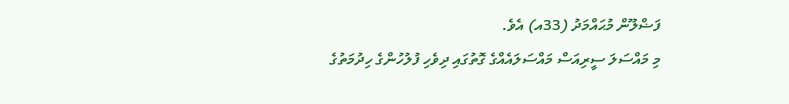ފަޟްލޫން މުޙައްމަދު (33އ) އެވެ.
މި މައްސަލަ ސީރިއަސް މައްސަލައެއްގެ ގޮތުގައި ދިވެހި ފުލުހުންގެ ހިދުމަތުގެ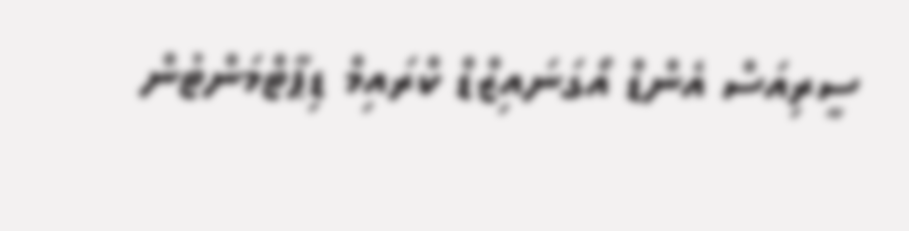ސީރިއަސް އެންޑް އޯގަނައިޒްޑް ކްރައިމް ޑިޕާޓްމަންޓުން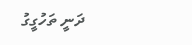ދަނީ ތަހުގީގު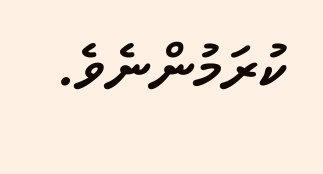ކުރަމުންނެވެ.